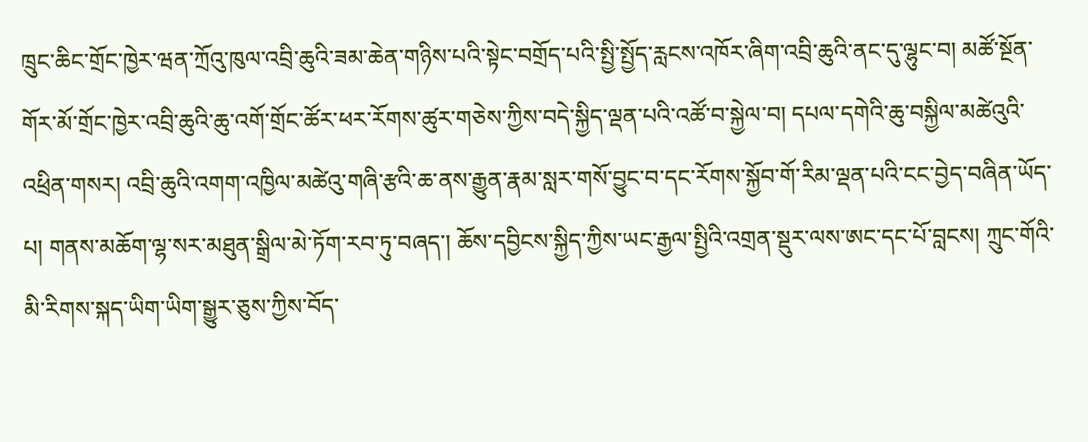ཁྲུང་ཆིང་གྲོང་ཁྱེར་ཝན་ཀྲོའུ་ཁུལ་འབྲི་ཆུའི་ཟམ་ཆེན་གཉིས་པའི་སྟེང་བགྲོད་པའི་སྤྱི་སྤྱོད་རླངས་འཁོར་ཞིག་འབྲི་ཆུའི་ནང་དུ་ལྷུང་བ། མཚོ་སྔོན་གོར་མོ་གྲོང་ཁྱེར་འབྲི་ཆུའི་ཆུ་འགོ་གྲོང་ཚོར་ཕར་རོགས་ཚུར་གཅེས་ཀྱིས་བདེ་སྐྱིད་ལྡན་པའི་འཚོ་བ་སྐྱེལ་བ། དཔལ་དགེའི་ཆུ་བསྐྱིལ་མཚེའུའི་འཕྲིན་གསར། འབྲི་ཆུའི་འགག་འཁྱིལ་མཚེའུ་གཞི་རྩའི་ཆ་ནས་རྒྱུན་རྣམ་སླར་གསོ་བྱུང་བ་དང་རོགས་སྐྱོབ་གོ་རིམ་ལྡན་པའི་ངང་བྱེད་བཞིན་ཡོད་པ། གནས་མཆོག་ལྷ་སར་མཐུན་སྒྲིལ་མེ་ཏོག་རབ་ཏུ་བཞད་། ཆོས་དབྱིངས་སྐྱིད་ཀྱིས་ཡང་རྒྱལ་སྤྱིའི་འགྲན་སྡུར་ལས་ཨང་དང་པོ་བླངས། ཀྲུང་གོའི་མི་རིགས་སྐད་ཡིག་ཡིག་སྒྱུར་ཅུས་ཀྱིས་བོད་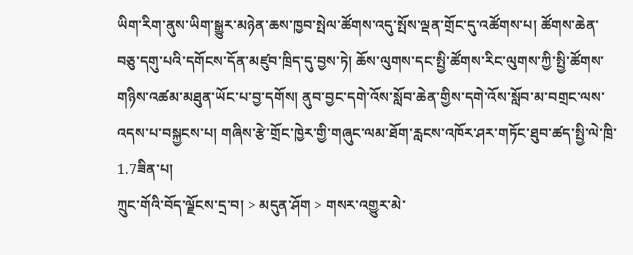ཡིག་རིག་ནུས་ཡིག་སྒྱུར་མཉེན་ཆས་ཁྱབ་སྤེལ་ཚོགས་འདུ་སྤོས་ལྡན་གྲོང་དུ་འཚོགས་པ། ཚོགས་ཆེན་བཅུ་དགུ་པའི་དགོངས་དོན་མཛུབ་ཁྲིད་དུ་བྱས་ཏེ། ཆོས་ལུགས་དང་སྤྱི་ཚོགས་རིང་ལུགས་ཀྱི་སྤྱི་ཚོགས་གཉིས་འཚམ་མཐུན་ཡོང་པ་བྱ་དགོས། ནུབ་བྱང་དགེ་འོས་སློབ་ཆེན་གྱིས་དགེ་འོས་སློབ་མ་བགྲང་ལས་འདས་པ་བསྐྱངས་པ། གཞིས་རྩེ་གྲོང་ཁྱེར་གྱི་གཞུང་ལམ་ཐོག་རླངས་འཁོར་ཤར་གཏོང་ཐུབ་ཚད་སྤྱི་ལེ་ཁྲི་1.7ཟིན་པ།
ཀྲུང་གོའི་བོད་ལྗོངས་དྲ་བ། > མདུན་ཤོག > གསར་འགྱུར་མེ་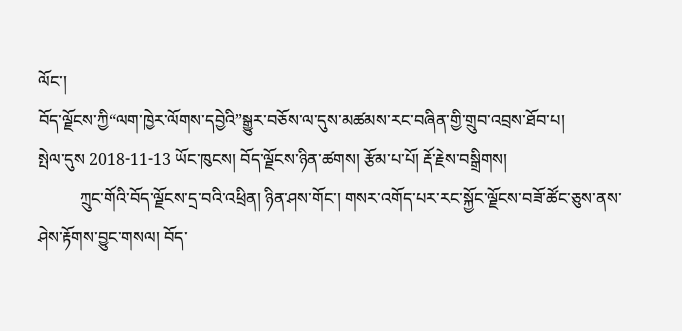ལོང་།
བོད་ལྗོངས་ཀྱི“ལག་ཁྱེར་ལོགས་དབྱེའི”སྒྱུར་བཅོས་ལ་དུས་མཚམས་རང་བཞིན་གྱི་གྲུབ་འབྲས་ཐོབ་པ།
སྤེལ་དུས 2018-11-13 ཡོང་ཁུངས། བོད་ལྗོངས་ཉིན་ཚགས། རྩོམ་པ་པོ། རྡོ་རྗེས་བསྒྲིགས།
          ཀྲུང་གོའི་བོད་ལྗོངས་དྲ་བའི་འཕྲིན། ཉིན་ཤས་གོང་། གསར་འགོད་པར་རང་སྐྱོང་ལྗོངས་བཟོ་ཚོང་ཅུས་ནས་ཤེས་རྟོགས་བྱུང་གསལ། བོད་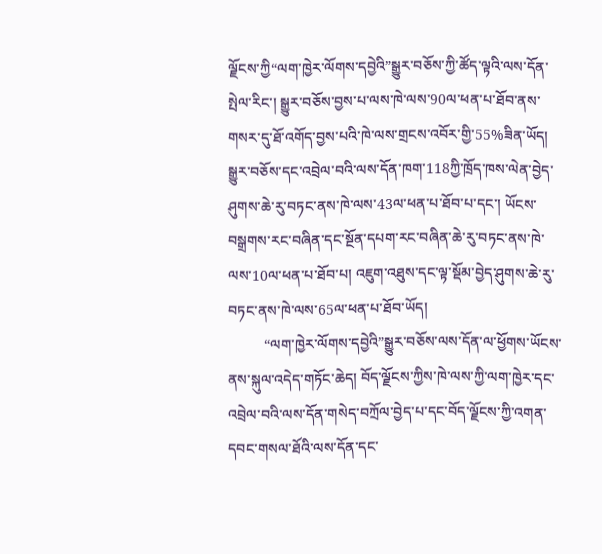ལྗོངས་ཀྱི“ལག་ཁྱེར་ལོགས་དབྱེའི”སྒྱུར་བཅོས་ཀྱི་ཚོད་ལྟའི་ལས་དོན་སྤེལ་རིང་། སྒྱུར་བཅོས་བྱས་པ་ལས་ཁེ་ལས་90ལ་ཕན་པ་ཐོབ་ནས་གསར་དུ་ཐོ་འགོད་བྱས་པའི་ཁེ་ལས་གྲངས་འབོར་གྱི་55%ཟིན་ཡོད། སྒྱུར་བཅོས་དང་འབྲེལ་བའི་ལས་དོན་ཁག་118ཀྱི་ཁྲོད་ཁས་ལེན་བྱེད་ཤུགས་ཆེ་རུ་བཏང་ནས་ཁེ་ལས་43ལ་ཕན་པ་ཐོབ་པ་དང་། ཡོངས་བསྒྲགས་རང་བཞིན་དང་སྔོན་དཔག་རང་བཞིན་ཆེ་རུ་བཏང་ནས་ཁེ་ལས་10ལ་ཕན་པ་ཐོབ་པ། འཇུག་འཐུས་དང་ལྟ་སྡོམ་བྱེད་ཤུགས་ཆེ་རུ་བཏང་ནས་ཁེ་ལས་65ལ་ཕན་པ་ཐོབ་ཡོད།
          “ལག་ཁྱེར་ལོགས་དབྱེའི”སྒྱུར་བཅོས་ལས་དོན་ལ་ཕྱོགས་ཡོངས་ནས་སྐུལ་འདེད་གཏོང་ཆེད། བོད་ལྗོངས་ཀྱིས་ཁེ་ལས་ཀྱི་ལག་ཁྱེར་དང་འབྲེལ་བའི་ལས་དོན་གསེད་བཀྲོལ་བྱེད་པ་དང་བོད་ལྗོངས་ཀྱི་འགན་དབང་གསལ་ཐོའི་ལས་དོན་དང་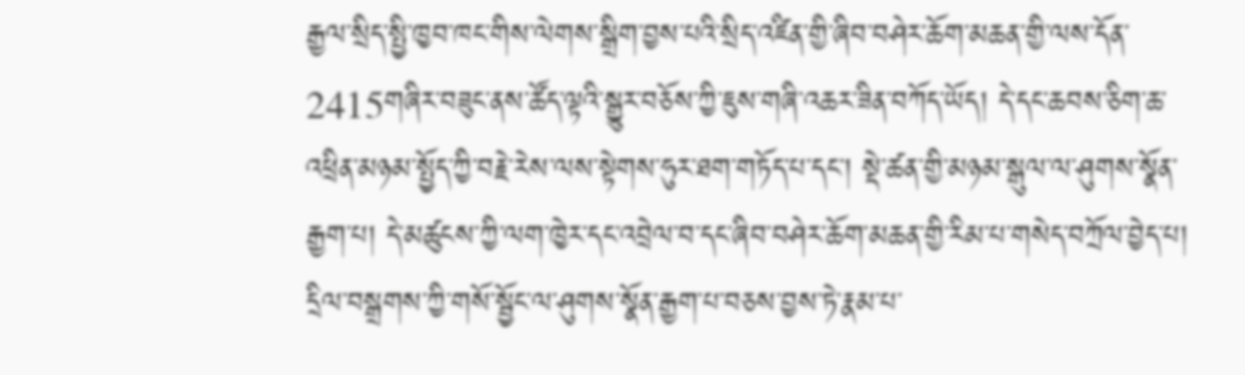རྒྱལ་སྲིད་སྤྱི་ཁྱབ་ཁང་གིས་ལེགས་སྒྲིག་བྱས་པའི་སྲིད་འཛིན་གྱི་ཞིབ་བཤེར་ཆོག་མཆན་གྱི་ལས་དོན་2415གཞིར་བཟུང་ནས་ཚོད་ལྟའི་སྒྱུར་བཅོས་ཀྱི་ཇུས་གཞི་འཆར་ཟིན་བཀོད་ཡོད། དེ་དང་ཆབས་ཅིག་ཆ་འཕྲིན་མཉམ་སྤྱོད་ཀྱི་བརྗེ་རེས་ལས་སྟེགས་ཧུར་ཐག་གཏོད་པ་དང་། སྡེ་ཚན་གྱི་མཉམ་སྒུལ་ལ་ཤུགས་སྣོན་རྒྱག་པ། དེ་མཚུངས་ཀྱི་ལག་ཁྱེར་དང་འབྲེལ་བ་དང་ཞིབ་བཤེར་ཆོག་མཆན་གྱི་རིམ་པ་གསེད་བཀྲོལ་བྱེད་པ། དྲིལ་བསྒྲགས་ཀྱི་གསོ་སྦྱོང་ལ་ཤུགས་སྣོན་རྒྱག་པ་བཅས་བྱས་ཏེ་རྣམ་པ་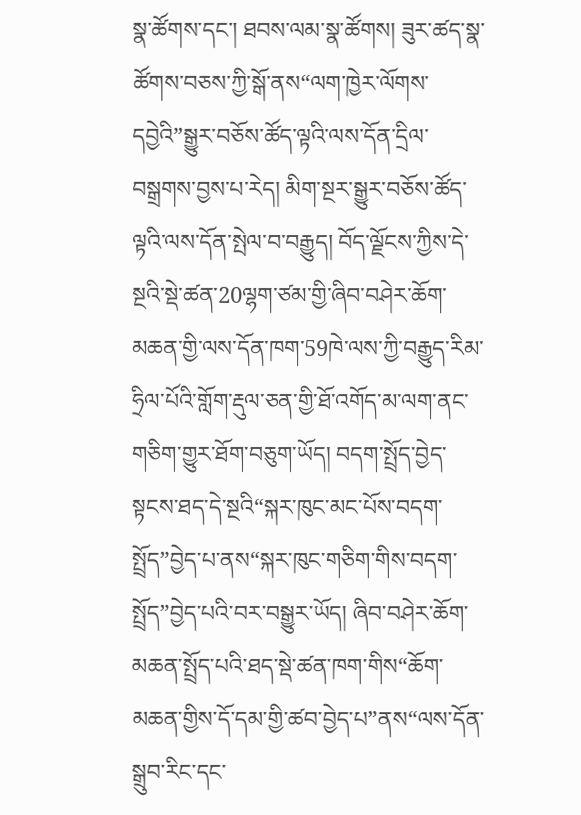སྣ་ཚོགས་དང་། ཐབས་ལམ་སྣ་ཚོགས། ཟུར་ཚད་སྣ་ཚོགས་བཅས་ཀྱི་སྒོ་ནས“ལག་ཁྱེར་ལོགས་དབྱེའི”སྒྱུར་བཅོས་ཚོད་ལྟའི་ལས་དོན་དྲིལ་བསྒྲགས་བྱས་པ་རེད། མིག་སྔར་སྒྱུར་བཅོས་ཚོད་ལྟའི་ལས་དོན་སྤེལ་བ་བརྒྱུད། བོད་ལྗོངས་ཀྱིས་དེ་སྔའི་སྡེ་ཚན་20ལྷག་ཙམ་གྱི་ཞིབ་བཤེར་ཆོག་མཆན་གྱི་ལས་དོན་ཁག་59ཁེ་ལས་ཀྱི་བརྒྱུད་རིམ་ཧྲིལ་པོའི་གློག་རྡུལ་ཅན་གྱི་ཐོ་འགོད་མ་ལག་ནང་གཅིག་གྱུར་ཐོག་བཅུག་ཡོད། བདག་སྤྲོད་བྱེད་སྟངས་ཐད་དེ་སྔའི“སྐར་ཁུང་མང་པོས་བདག་སྤྲོད”བྱེད་པ་ནས“སྐར་ཁུང་གཅིག་གིས་བདག་སྤྲོད”བྱེད་པའི་བར་བསྒྱུར་ཡོད། ཞིབ་བཤེར་ཆོག་མཆན་སྤྲོད་པའི་ཐད་སྡེ་ཚན་ཁག་གིས“ཆོག་མཆན་གྱིས་དོ་དམ་གྱི་ཚབ་བྱེད་པ”ནས“ལས་དོན་སྒྲུབ་རིང་དང་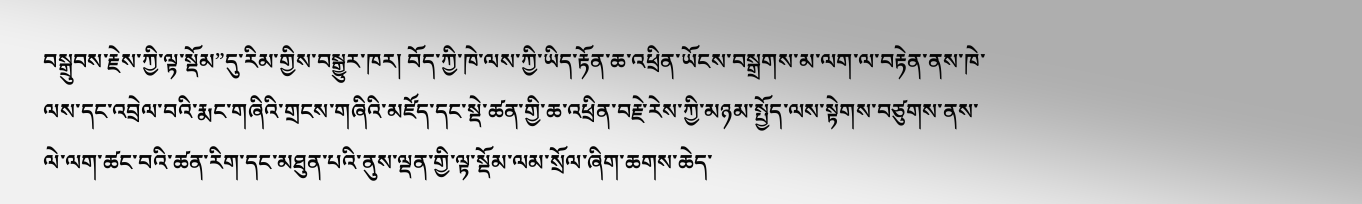བསྒྲུབས་རྗེས་ཀྱི་ལྟ་སྡོམ”དུ་རིམ་གྱིས་བསྒྱུར་ཁར། བོད་ཀྱི་ཁེ་ལས་ཀྱི་ཡིད་རྟོན་ཆ་འཕྲིན་ཡོངས་བསྒྲགས་མ་ལག་ལ་བརྟེན་ནས་ཁེ་ལས་དང་འབྲེལ་བའི་རྨང་གཞིའི་གྲངས་གཞིའི་མཛོད་དང་སྡེ་ཚན་གྱི་ཆ་འཕྲིན་བརྗེ་རེས་ཀྱི་མཉམ་སྤྱོད་ལས་སྟེགས་བཙུགས་ནས་ལེ་ལག་ཚང་བའི་ཚན་རིག་དང་མཐུན་པའི་ནུས་ལྡན་གྱི་ལྟ་སྡོམ་ལམ་སྲོལ་ཞིག་ཆགས་ཆེད་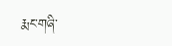རྨང་གཞི་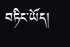བཏིང་ཡོད།